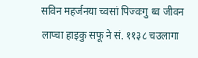सविन महर्जनया च्वसां पिज्वःगु थ्व जीवन लाप्चा हाइकु सफू ने सं. ११३८ चउलागा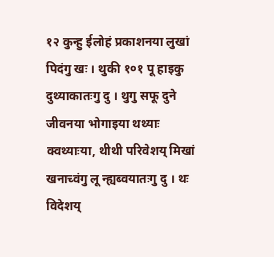१२ कुन्हु ईलोहं प्रकाशनया लुखां पिदंगु खः । थुकी १०१ पू हाइकु दुथ्याकातःगु दु । थुगु सफू दुने जीवनया भोगाइया थथ्याः क्वथ्याःया, थीथी परिवेशय् मिखां खनाच्वंगु लू न्ह्यब्वयातःगु दु । थः विदेशय्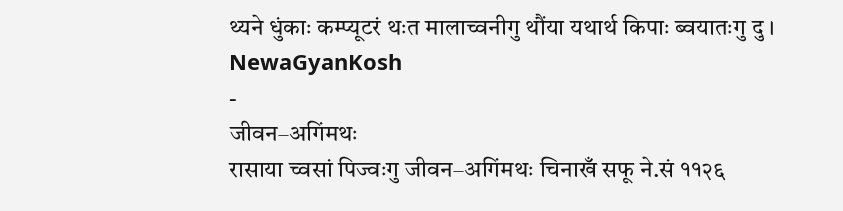थ्यने धुंकाः कम्प्यूटरं थःत मालाच्वनीगु थौंया यथार्थ किपाः ब्वयातःगु दु ।
NewaGyanKosh
-
जीवन–अगिंमथः
रासाया च्वसां पिज्वःगु जीवन–अगिंमथः चिनाखँ सफू ने.सं ११२६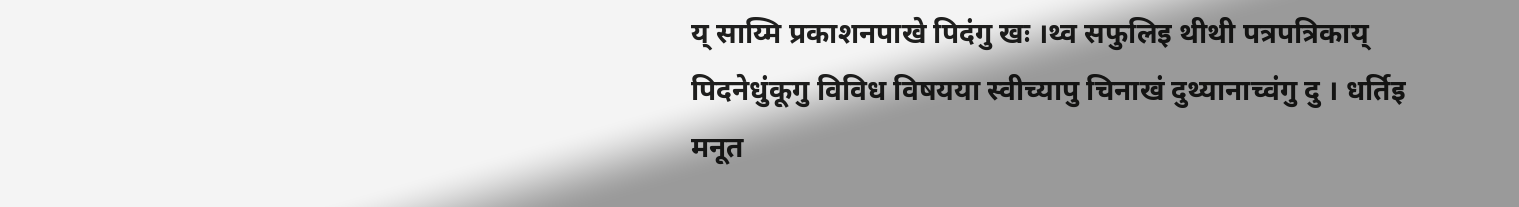य् साय्मि प्रकाशनपाखे पिदंगु खः ।थ्व सफुलिइ थीथी पत्रपत्रिकाय् पिदनेधुंकूगु विविध विषयया स्वीच्यापु चिनाखं दुथ्यानाच्वंगु दु । धर्तिइ मनूत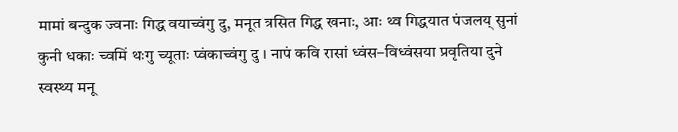मामां बन्दुक ज्वनाः गिद्ध वयाच्वंगु दु, मनूत त्रसित गिद्ध खनाः, आः थ्व गिद्धयात पंजलय् सुनां कुनी धकाः च्वमिं थःगु च्यूताः प्वंकाच्वंगु दु । नापं कवि रासां ध्वंस–विध्वंसया प्रवृतिया दुने स्वस्थ्य मनू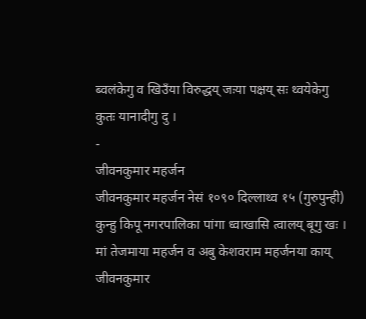ब्वलंकेगु व खिउँया विरुद्धय् जःया पक्षय् सः थ्वयेकेगु कुतः यानादीगु दु ।
-
जीवनकुमार महर्जन
जीवनकुमार महर्जन नेसं १०९० दिल्लाथ्व १५ (गुरुपुन्ही) कुन्हु किपू नगरपालिका पांगा ध्वाखासि त्वालय् बूगु खः । मां तेजमाया महर्जन व अबु केशवराम महर्जनया काय् जीवनकुमार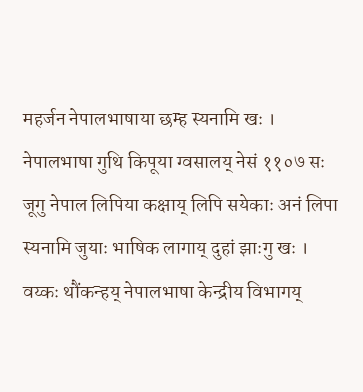महर्जन नेपालभाषाया छम्ह स्यनामि खः । नेपालभाषा गुथि किपूया ग्वसालय् नेसं ११०७ सः जूगु नेपाल लिपिया कक्षाय् लिपि सयेकाः अनं लिपा स्यनामि जुयाः भाषिक लागाय् दुहां झाःगु खः । वय्कः थौंकन्हय् नेपालभाषा केन्द्रीय विभागय्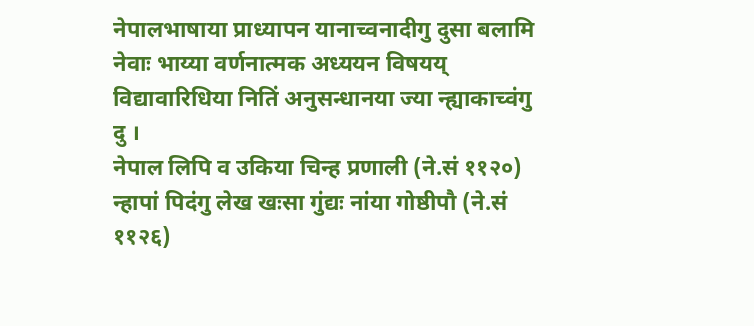नेपालभाषाया प्राध्यापन यानाच्वनादीगु दुसा बलामि नेवाः भाय्या वर्णनात्मक अध्ययन विषयय् विद्यावारिधिया नितिं अनुसन्धानया ज्या न्ह्याकाच्वंगु दु ।
नेपाल लिपि व उकिया चिन्ह प्रणाली (ने.सं ११२०) न्हापां पिदंगु लेख खःसा गुंद्यः नांया गोष्ठीपौ (ने.सं ११२६)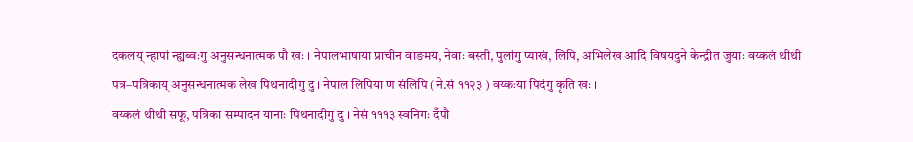दकलय् न्हापां न्ह्यब्वःगु अनुसन्धनात्मक पौ खः । नेपालभाषाया प्राचीन वाङमय, नेवाः बस्ती, पुलांगु प्याखं, लिपि, अभिलेख आदि विषयदुने केन्द्रीत जुयाः वय्कलं थीथी पत्र–पत्रिकाय् अनुसन्धनात्मक लेख पिथनादीगु दु । नेपाल लिपिया ण संलिपि (ने.सं ११२३ ) वय्कःया पिदंगु कृति खः ।
वय्कलं थीथी सफू, पत्रिका सम्पादन यानाः पिथनादीगु दु । नेसं १११३ स्वनिगः दँपौ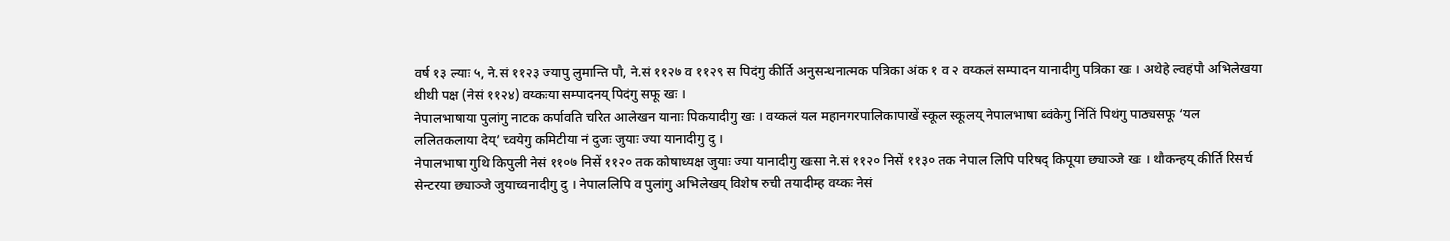वर्ष १३ ल्याः ५, ने.सं ११२३ ज्यापु लुमान्ति पौ, ने.सं ११२७ व ११२९ स पिदंगु कीर्ति अनुसन्धनात्मक पत्रिका अंक १ व २ वय्कलं सम्पादन यानादीगु पत्रिका खः । अथेहे ल्वहंपौ अभिलेखया थीथी पक्ष (नेसं ११२४) वय्कःया सम्पादनय् पिदंगु सफू खः ।
नेपालभाषाया पुलांगु नाटक कर्पावति चरित आलेखन यानाः पिकयादीगु खः । वय्कलं यल महानगरपालिकापाखें स्कूल स्कूलय् नेपालभाषा ब्वंकेगु निंतिं पिथंगु पाठ्यसफू ‘यल ललितकलाया देय्’ च्वयेगु कमिटीया नं दुजः जुयाः ज्या यानादीगु दु ।
नेपालभाषा गुथि किपुली नेसं ११०७ निसें ११२० तक कोषाध्यक्ष जुयाः ज्या यानादीगु खःसा ने.सं ११२० निसें ११३० तक नेपाल लिपि परिषद् किपूया छ्याञ्जे खः । थौकन्हय् कीर्ति रिसर्च सेन्टरया छ्याञ्जे जुयाच्वनादीगु दु । नेपाललिपि व पुलांगु अभिलेखय् विशेष रुची तयादीम्ह वय्कः नेसं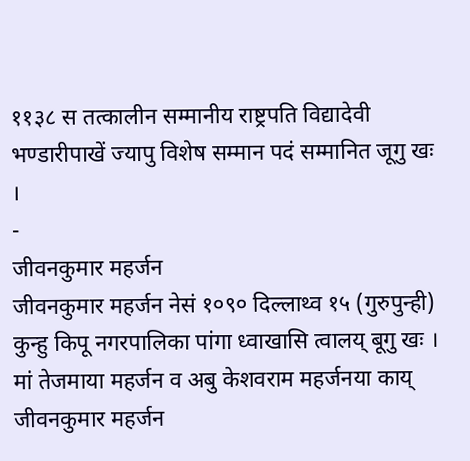११३८ स तत्कालीन सम्मानीय राष्ट्रपति विद्यादेवी भण्डारीपाखें ज्यापु विशेष सम्मान पदं सम्मानित जूगु खः ।
-
जीवनकुमार महर्जन
जीवनकुमार महर्जन नेसं १०९० दिल्लाथ्व १५ (गुरुपुन्ही) कुन्हु किपू नगरपालिका पांगा ध्वाखासि त्वालय् बूगु खः । मां तेजमाया महर्जन व अबु केशवराम महर्जनया काय् जीवनकुमार महर्जन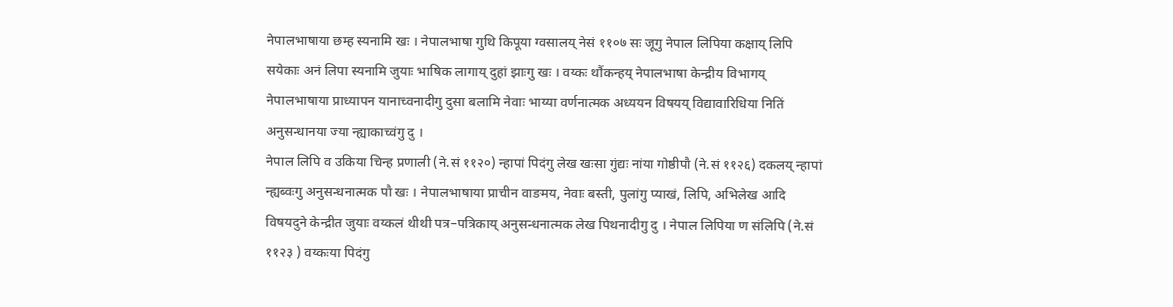नेपालभाषाया छम्ह स्यनामि खः । नेपालभाषा गुथि किपूया ग्वसालय् नेसं ११०७ सः जूगु नेपाल लिपिया कक्षाय् लिपि सयेकाः अनं लिपा स्यनामि जुयाः भाषिक लागाय् दुहां झाःगु खः । वय्कः थौंकन्हय् नेपालभाषा केन्द्रीय विभागय् नेपालभाषाया प्राध्यापन यानाच्वनादीगु दुसा बलामि नेवाः भाय्या वर्णनात्मक अध्ययन विषयय् विद्यावारिधिया नितिं अनुसन्धानया ज्या न्ह्याकाच्वंगु दु ।
नेपाल लिपि व उकिया चिन्ह प्रणाली (ने.सं ११२०) न्हापां पिदंगु लेख खःसा गुंद्यः नांया गोष्ठीपौ (ने.सं ११२६) दकलय् न्हापां न्ह्यब्वःगु अनुसन्धनात्मक पौ खः । नेपालभाषाया प्राचीन वाङमय, नेवाः बस्ती, पुलांगु प्याखं, लिपि, अभिलेख आदि विषयदुने केन्द्रीत जुयाः वय्कलं थीथी पत्र–पत्रिकाय् अनुसन्धनात्मक लेख पिथनादीगु दु । नेपाल लिपिया ण संलिपि (ने.सं ११२३ ) वय्कःया पिदंगु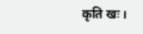कृति खः ।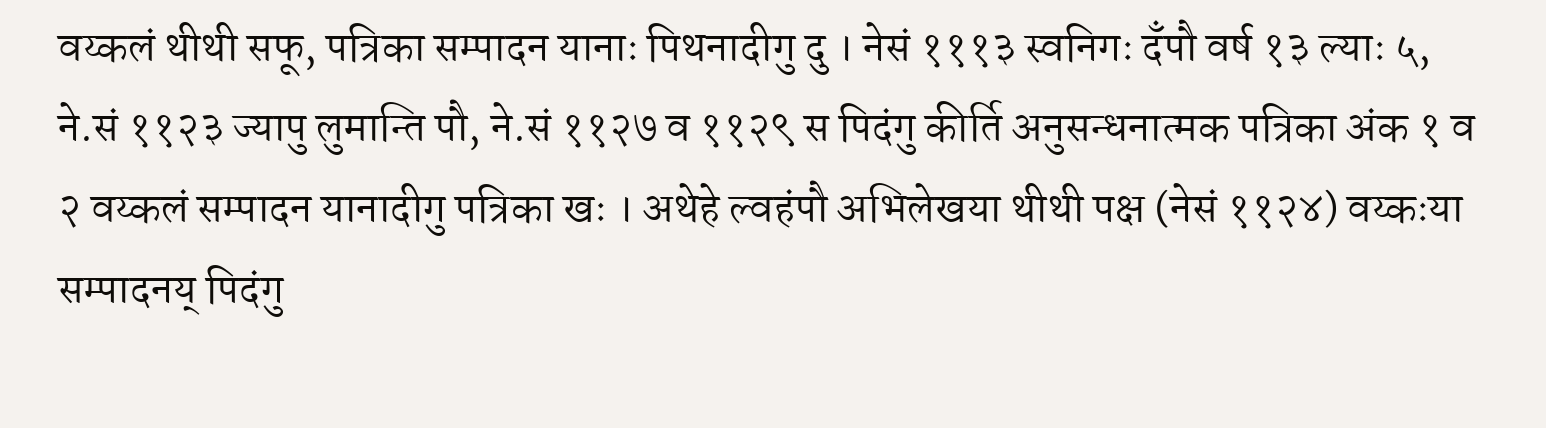वय्कलं थीथी सफू, पत्रिका सम्पादन यानाः पिथनादीगु दु । नेसं १११३ स्वनिगः दँपौ वर्ष १३ ल्याः ५, ने.सं ११२३ ज्यापु लुमान्ति पौ, ने.सं ११२७ व ११२९ स पिदंगु कीर्ति अनुसन्धनात्मक पत्रिका अंक १ व २ वय्कलं सम्पादन यानादीगु पत्रिका खः । अथेहे ल्वहंपौ अभिलेखया थीथी पक्ष (नेसं ११२४) वय्कःया सम्पादनय् पिदंगु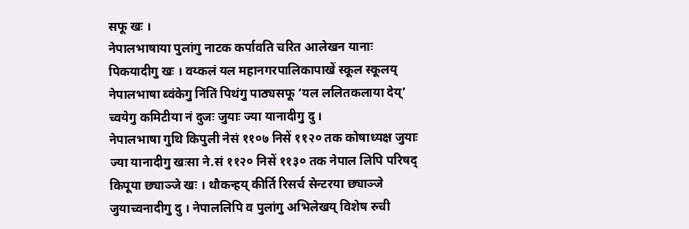सफू खः ।
नेपालभाषाया पुलांगु नाटक कर्पावति चरित आलेखन यानाः पिकयादीगु खः । वय्कलं यल महानगरपालिकापाखें स्कूल स्कूलय् नेपालभाषा ब्वंकेगु निंतिं पिथंगु पाठ्यसफू ‘यल ललितकलाया देय्’ च्वयेगु कमिटीया नं दुजः जुयाः ज्या यानादीगु दु ।
नेपालभाषा गुथि किपुली नेसं ११०७ निसें ११२० तक कोषाध्यक्ष जुयाः ज्या यानादीगु खःसा ने.सं ११२० निसें ११३० तक नेपाल लिपि परिषद् किपूया छ्याञ्जे खः । थौकन्हय् कीर्ति रिसर्च सेन्टरया छ्याञ्जे जुयाच्वनादीगु दु । नेपाललिपि व पुलांगु अभिलेखय् विशेष रुची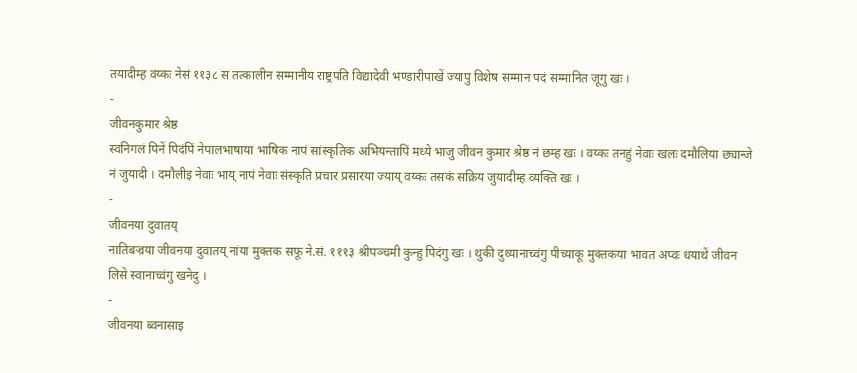तयादीम्ह वय्कः नेसं ११३८ स तत्कालीन सम्मानीय राष्ट्रपति विद्यादेवी भण्डारीपाखें ज्यापु विशेष सम्मान पदं सम्मानित जूगु खः ।
-
जीवनकुमार श्रेष्ठ
स्वनिगलं पिनें पिदंपिं नेपालभाषाया भाषिक नापं सांस्कृतिक अभियन्तापिं मध्ये भाजु जीवन कुमार श्रेष्ठ नं छम्ह खः । वय्कः तनहुं नेवाः खलः दमौलिया छ्यान्जे नं जुयादी । दमौलीइ नेवाः भाय् नापं नेवाः संस्कृति प्रचार प्रसारया ज्याय् वय्कः तसकं सक्रिय जुयादीम्ह व्यक्ति खः ।
-
जीवनया दुवातय्
नातिबज्रया जीवनया दुवातय् नांया मुक्तक सफू ने.सं. १११३ श्रीपञ्चमी कुन्हु पिदंगु खः । थुकी दुथ्यानाच्वंगु पीच्याकू मुक्तकया भावत अप्वः धयाथें जीवन लिसे स्वानाच्वंगु खनेदु ।
-
जीवनया ब्वनासाइ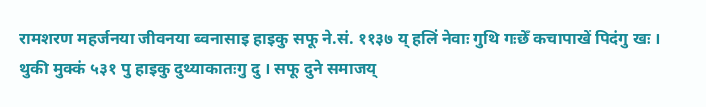रामशरण महर्जनया जीवनया ब्वनासाइ हाइकु सफू ने.सं. ११३७ य् हलिं नेवाः गुथि गःछेँ कचापाखें पिदंगु खः । थुकी मुक्कं ५३१ पु हाइकु दुथ्याकातःगु दु । सफू दुने समाजय्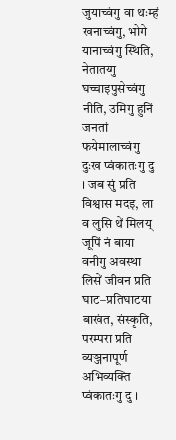जुयाच्वंगु वा थःम्हं खनाच्वंगु, भोगे यानाच्वंगु स्थिति, नेतातय्गु घच्चाइपुसेच्वंगु नीति, उमिगु हुनिं जनतां फयेमालाच्वंगु दुःख प्वंकातःगु दु । जब सुं प्रति विश्वास मदइ, ला व लुसि थें मिलय् जूपिं नं बाया वनीगु अवस्था लिसें जीवन प्रति घाट–प्रतिघाटया बाखंत, संस्कृति, परम्परा प्रति व्यञ्जनापूर्ण अभिव्यक्ति प्वंकातःगु दु ।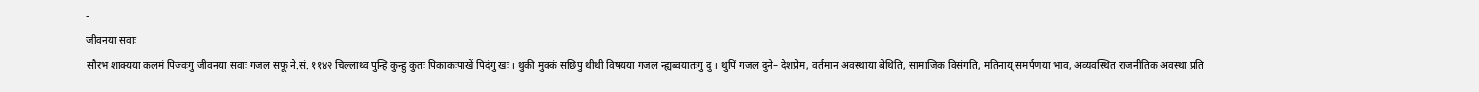-
जीवनया सवाः
सौरभ शाक्यया कलमं पिज्वःगु जीवनया सवाः गजल सफू ने.सं. ११४२ चिल्लाथ्व पुन्हि कुन्हु कुतः पिकाकःपाखें पिदंगु खः । थुकी मुक्कं सछिपु थीथी विषयया गजल न्ह्यब्वयातःगु दु । थुपिं गजल दुने– देशप्रेम, वर्तमान अवस्थाया बेथिति, सामाजिक विसंगति, मतिनाय् समर्पणया भाव, अव्यवस्थित राजनीतिक अवस्था प्रति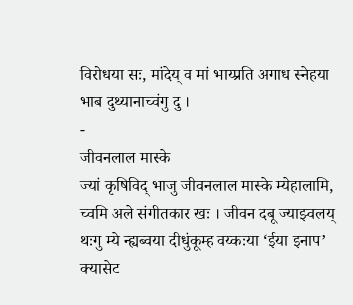विरोधया सः, मांदेय् व मां भाय्प्रति अगाध स्नेहया भाब दुथ्यानाच्वंगु दु ।
-
जीवनलाल मास्के
ज्यां कृषिविद् भाजु जीवनलाल मास्के म्येहालामि, च्वमि अले संगीतकार खः । जीवन दबू ज्याझ्वलय् थःगु म्ये न्ह्यब्वया दीधुंकूम्ह वय्कःया ‘ईया इनाप’ क्यासेट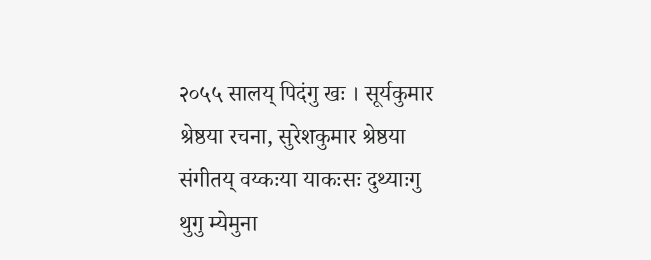२०५५ सालय् पिदंगु खः । सूर्यकुमार श्रेष्ठया रचना, सुरेशकुमार श्रेष्ठया संगीतय् वय्कःया याकःसः दुथ्याःगु थुगु म्येमुना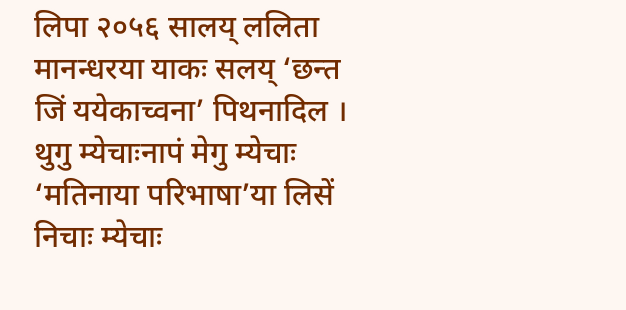लिपा २०५६ सालय् ललिता मानन्धरया याकः सलय् ‘छन्त जिं ययेकाच्वना’ पिथनादिल । थुगु म्येचाःनापं मेगु म्येचाः ‘मतिनाया परिभाषा’या लिसें निचाः म्येचाः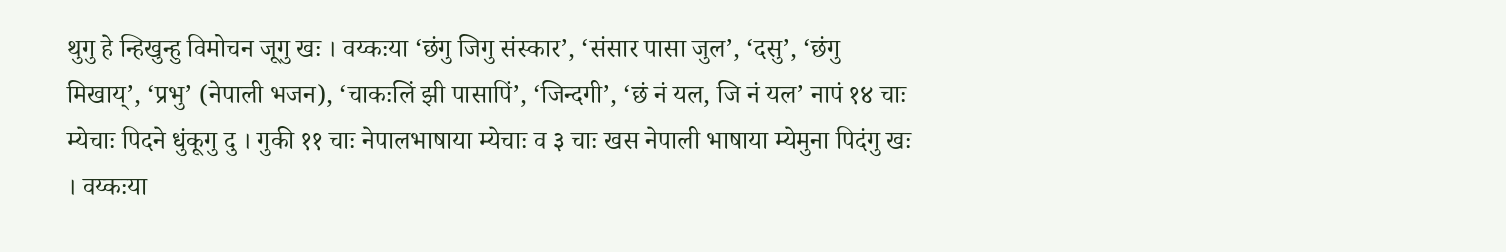थुगु हे न्हिखुन्हु विमोचन जूगु खः । वय्कःया ‘छंगु जिगु संस्कार’, ‘संसार पासा जुल’, ‘दसु’, ‘छंगु मिखाय्’, ‘प्रभु’ (नेपाली भजन), ‘चाकःलिं झी पासापिं’, ‘जिन्दगी’, ‘छं नं यल, जि नं यल’ नापं १४ चाः म्येचाः पिदने धुंकूगु दु । गुकी ११ चाः नेपालभाषाया म्येचाः व ३ चाः खस नेपाली भाषाया म्येमुना पिदंगु खः । वय्कःया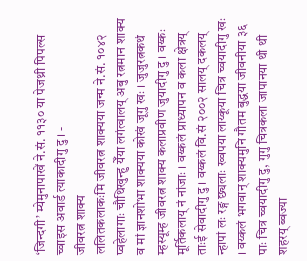‘जिन्दगी’ म्येमुनापाखें ने.सं. ११३० या पेजथ्री पिपल्स च्वाइस अवार्ड त्याकादीगु दु । -
जीवरत्न शाक्य
ललितकलाकःमि जीवरत्न शाक्यया जन्म ने.सं. १०४२ प्वहेलागाः चौथिखुन्हु येँया लगंत्वालय् अबु रत्नमान शाक्य व मां ज्ञानशोभा शाक्यया कोखं जूगु खः । जुजुरत्नकथं म्हस्यूम्ह जीवरत्न शाक्य कलाप्रवीण जुयादीगु दु । वय्कः मूर्तिकलाय् नं नांजाः । वय्कलं प्राध्यापन व कला क्षेत्रय् ताःई सेवादीगु दु । वय्कलं वि.सं २००२ सालय् दकलय् न्हापां लः रङ्ग छ्यलाः ख्वपया लाय्कूया चित्र च्वयादीगु खः । वय्कलं भगवान् शाक्यमुनि गौतम बुद्धया जीवनीया ३६ पाः चित्र च्वयादीगु दु, गुगु चित्रकला जापानया थी थी शहरय् ब्वज्या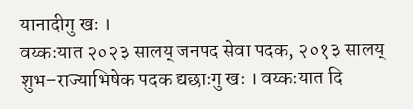यानादीगु खः ।
वय्कःयात २०२३ सालय् जनपद सेवा पदक, २०१३ सालय् शुभ–राज्याभिषेक पदक द्यछाःगु खः । वय्कःयात दि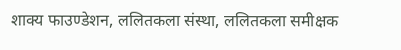शाक्य फाउण्डेशन, ललितकला संस्था, ललितकला समीक्षक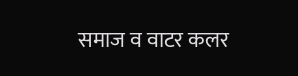समाज व वाटर कलर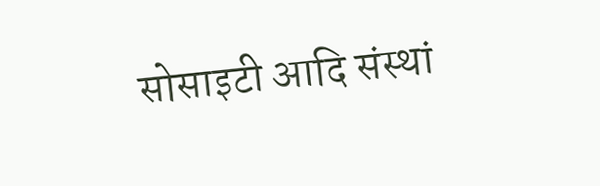सोसाइटी आदि संस्थां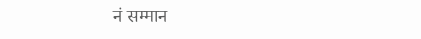नं सम्मान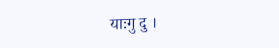याःगु दु ।